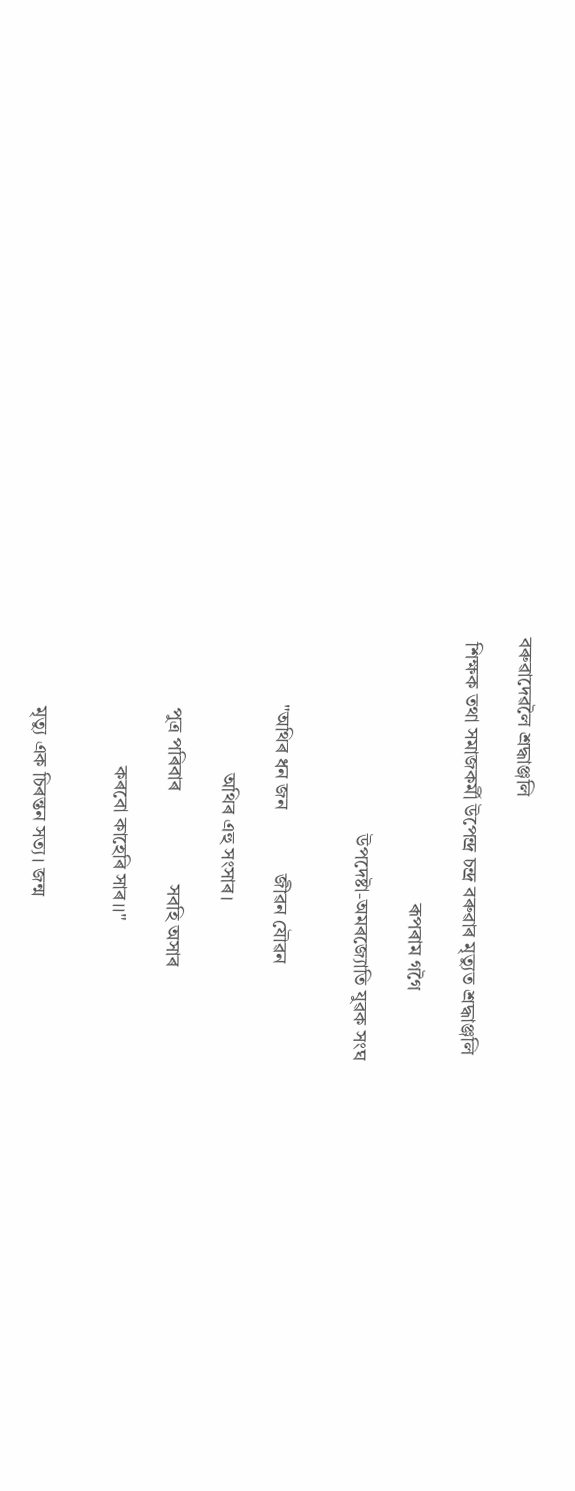বৰুৱাদেৱলৈ শ্ৰদ্ধাঞ্জলি

 শিক্ষক তথা সমাজকৰ্মী উপেন্দ্ৰ চন্দ্ৰ বৰুৱাৰ মৃত্যুত শ্ৰদ্ধাঞ্জলি

                                                      ৰূপৰাম গগৈ

                                        উপদেষ্টা-অমৰজ্যোতি যুৱক সংঘ


              "অথিৰ ধন জন             জীৱন যৌৱন

                            অথিৰ এহু সংসাৰ।

               পুত্ৰ পৰিবাৰ                   সবহি অসাৰ

                           কৰবো কাহেৰি সাৰ।।"


               মৃত্যু এক চিৰন্তন সত্য। জন্ম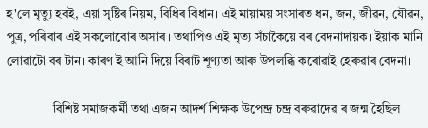হ'লে মৃত্যু হবই, এয়া সৃষ্টিৰ নিয়ম, বিধিৰ বিধান। এই মায়াময় সংসাৰত ধন, জন, জীৱন, যৌৱন, পুত্ৰ, পৰিবাৰ এই সকলোবোৰ অসাৰ । তথাপিও এই মৃত্য সঁ‌চাকৈয়ে বৰ বেদনাদায়ক। ইয়াক মানি লোৱাটো বৰ টান। কাৰণ ই আনি দিয়ে বিৰাট শূণ্যতা আৰু উপলব্ধি কৰোৱাই হেৰুৱাৰ বেদনা।

               বিশিষ্ট সমাজকৰ্মী তথা এজন আদৰ্শ শিক্ষক উপেন্দ্ৰ চন্দ্ৰ বৰুৱাদেৱ ৰ জন্ম হৈছিল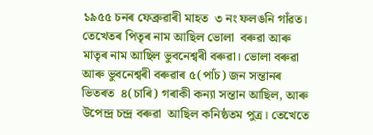১৯৫৫ চনৰ ফেব্ৰুৱাৰী মাহত  ৩ নং ফলঙনি গাঁ‌ৱত। তেখেতৰ পিতৃৰ নাম আছিল ভোলা  বৰুৱা আৰু মাতৃৰ নাম আছিল ভুবনেশ্বৰী বৰুৱা। ভোলা বৰুৱা আৰু ভুবনেশ্বৰী বৰুৱাৰ ৫(পাঁ‌চ) জন সন্তানৰ ভিতৰত  ৪(চাৰি) গৰাকী কন্যা সন্তান আছিল, আৰু উপেন্দ্ৰ চন্দ্ৰ বৰুৱা  আছিল কনিষ্ঠতম পুত্ৰ। তেখেতে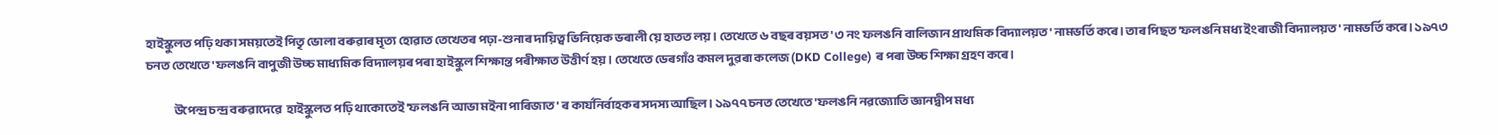হাইস্কুলত পঢ়ি থকা সময়তেই পিতৃ ভোলা বৰুৱাৰ মৃত্য হোৱাত তেখেতৰ পঢ়া-শুনাৰ দায়িত্ব ভিনিয়েক ভৰালী য়ে হাতত লয়। তেখেতে ৬ বছৰ বয়সত ' ৩ নং ফলঙনি বালিজান প্ৰাথমিক বিদ্যালয়ত' নামভৰ্তি কৰে। তাৰ পিছত 'ফলঙনি মধ্য ইংৰাজী বিদ্যালয়ত' নামভৰ্তি কৰে। ১৯৭৩ চনত তেখেতে 'ফলঙনি বাপুজী উচ্চ মাধ্যমিক বিদ্যালয়ৰ পৰা হাইস্কুল শিক্ষান্ত পৰীক্ষাত উত্তীৰ্ণ হয়। তেখেতে ডেৰগাঁ‌ও কমল দুৱৰা কলেজ (DKD College) ৰ পৰা উচ্চ শিক্ষা গ্ৰহণ কৰে।

              উপেন্দ্ৰ চন্দ্ৰ বৰুৱাদেৱে  হাইস্কুলত পঢ়ি থাকোতেই 'ফলঙনি আভা মইনা পাৰিজাত' ৰ কাৰ্যনিৰ্বাহকৰ সদস্য আছিল। ১৯৭৭ চনত তেখেতে 'ফলঙনি নৱজ্যোতি জ্ঞানদ্বীপ মধ্য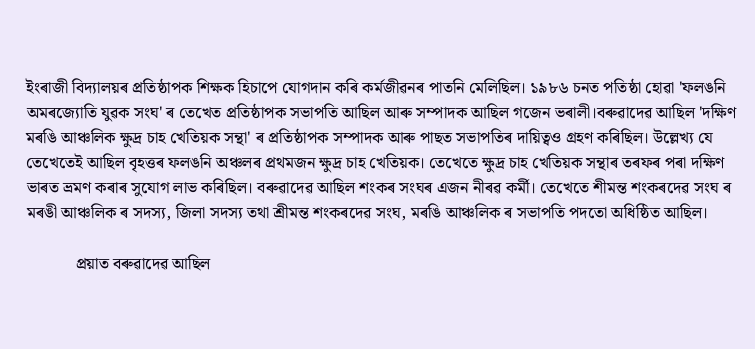ইংৰাজী বিদ্যালয়ৰ প্ৰতিষ্ঠাপক শিক্ষক হিচাপে যোগদান কৰি কৰ্মজীৱনৰ পাতনি মেলিছিল। ১৯৮৬ চনত পতিষ্ঠা হোৱা 'ফলঙনি অমৰজ্যোতি যুৱক সংঘ' ৰ তেখেত প্ৰতিষ্ঠাপক সভাপতি আছিল আৰু সম্পাদক আছিল গজেন ভৰালী।বৰুৱাদেৱ আছিল 'দক্ষিণ মৰঙি আঞ্চলিক ক্ষুদ্ৰ চাহ খেতিয়ক সন্থা' ৰ প্ৰতিষ্ঠাপক সম্পাদক আৰু পাছত সভাপতিৰ দায়িত্বও গ্ৰহণ কৰিছিল। উল্লেখ্য যে তেখেতেই আছিল বৃহত্তৰ ফলঙনি অঞ্চলৰ প্ৰথমজন ক্ষুদ্ৰ চাহ খেতিয়ক। তেখেতে ক্ষুদ্ৰ চাহ খেতিয়ক সন্থাৰ তৰফৰ পৰা দক্ষিণ ভাৰত ভ্ৰমণ কৰাৰ সুযোগ লাভ কৰিছিল। বৰুৱাদেৱ আছিল শংকৰ সংঘৰ এজন নীৰৱ কৰ্মী। তেখেতে শীমন্ত শংকৰদেৱ সংঘ ৰ মৰঙী আঞ্চলিক ৰ সদস্য, জিলা সদস্য তথা শ্ৰীমন্ত শংকৰদেৱ সংঘ, মৰঙি আঞ্চলিক ৰ সভাপতি পদতো অধিষ্ঠিত আছিল।

            প্ৰয়াত বৰুৱাদেৱ আছিল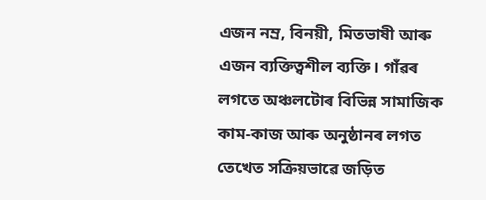এজন নম্ৰ, বিনয়ী, মিতভাষী আৰু এজন ব্যক্তিত্বশীল ব্যক্তি। গাঁ‌ৱৰ লগতে অঞ্চলটোৰ বিভিন্ন সামাজিক কাম-কাজ আৰু অনুষ্ঠানৰ লগত তেখেত সক্ৰিয়ভাৱে জড়িত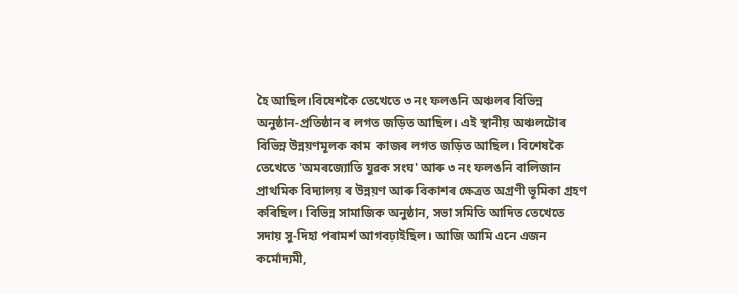হৈ আছিল।বিষেশকৈ তেখেতে ৩ নং ফলঙনি অঞ্চলৰ বিভিন্ন  অনুষ্ঠান-প্ৰতিষ্ঠান ৰ লগত জড়িত আছিল। এই স্থানীয় অঞ্চলটোৰ বিভিন্ন উন্নয়ণমূলক কাম  কাজৰ লগত জড়িত আছিল। বিশেষকৈ তেখেতে 'অমৰজ্যোতি যুৱক সংঘ' আৰু ৩ নং ফলঙনি বালিজান প্ৰাথমিক বিদ্যালয় ৰ উন্নয়ণ আৰু বিকাশৰ ক্ষেত্ৰত অগ্ৰণী ভূমিকা গ্ৰহণ কৰিছিল। বিভিন্ন সামাজিক অনুষ্ঠান, সভা সমিতি আদিত তেখেতে সদায় সু-দিহা পৰামৰ্শ আগবঢ়াইছিল। আজি আমি এনে এজন কৰ্মোদ্যমী,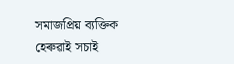সমাজপ্ৰিয় ব্যক্তিক হেৰুৱাই সচাই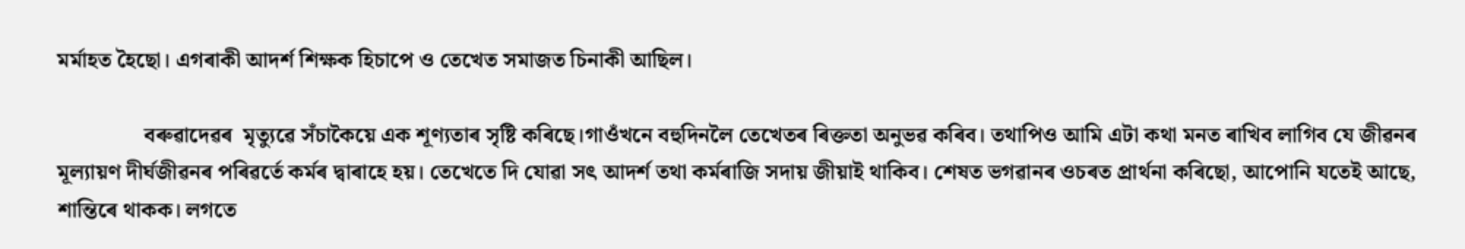মৰ্মাহত হৈছো। এগৰাকী আদৰ্শ শিক্ষক হিচাপে ও তেখেত সমাজত চিনাকী আছিল।

                বৰুৱাদেৱৰ  মৃত্যুৱে সঁ‌চাকৈয়ে এক শূণ্যতাৰ সৃষ্টি কৰিছে।গাওঁ‌খনে বহুদিনলৈ তেখেতৰ ৰিক্ততা অনুভৱ কৰিব। তথাপিও আমি এটা কথা মনত ৰাখিব লাগিব যে জীৱনৰ মূল্যায়ণ দীৰ্ঘজীৱনৰ পৰিৱৰ্তে কৰ্মৰ দ্বাৰাহে হয়। তেখেতে দি যোৱা সৎ আদৰ্শ তথা কৰ্মৰাজি সদায় জীয়াই থাকিব। শেষত ভগৱানৰ ওচৰত প্ৰাৰ্থনা কৰিছো, আপোনি যতেই আছে, শান্তিৰে থাকক। লগতে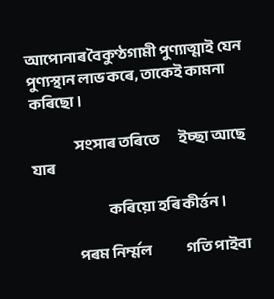আপোনাৰ বৈকুণ্ঠগামী পুণ্যাত্মাই যেন পুণ্যস্থান লাভ কৰে, তাকেই কামনা কৰিছো।

                  সংসাৰ তৰিতে        ইচ্ছা আছে যাৰ

                              কৰিয়ো হৰি কীৰ্ত্তন।

                 পৰম নিৰ্ম্মল              গতি পাইবা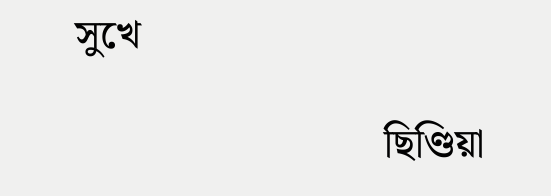সুখে

                              ছিণ্ডিয়া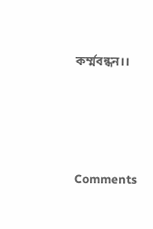কৰ্ম্মবন্ধন।।





Comments